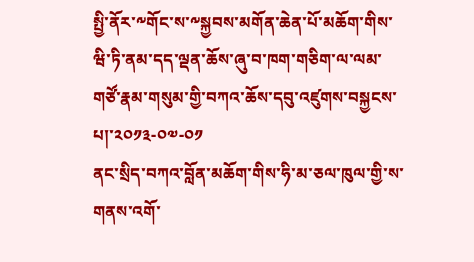སྤྱི་ནོར་༸གོང་ས་༸སྐྱབས་མགོན་ཆེན་པོ་མཆོག་གིས་ཝི་ཏི་ནམ་དད་ལྡན་ཆོས་ཞུ་བ་ཁག་གཅིག་ལ་ལམ་གཙོ་རྣམ་གསུམ་གྱི་བཀའ་ཆོས་དབུ་འཛུགས་བསྐྱངས་པ།་༢༠༡༣-༠༧-༠༡
ནང་སྲིད་བཀའ་བློན་མཆོག་གིས་ཧི་མ་ཅལ་ཁུལ་གྱི་ས་གནས་འགོ་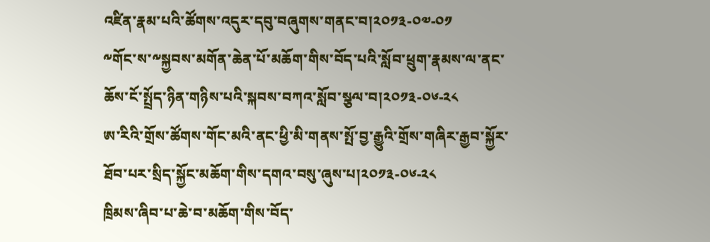འཛིན་རྣམ་པའི་ཚོགས་འདུར་དབུ་བཞུགས་གནང་བ།༢༠༡༣-༠༧-༠༡
༸གོང་ས་༸སྐྱབས་མགོན་ཆེན་པོ་མཆོག་གིས་བོད་པའི་སློབ་ཕྲུག་རྣམས་ལ་ནང་ཆོས་ངོ་སྤྲོད་ཉིན་གཉིས་པའི་སྐབས་བཀའ་སློབ་སྩལ་བ།༢༠༡༣-༠༦-༢༨
ཨ་རིའི་གྲོས་ཚོགས་གོང་མའི་ནང་ཕྱི་མི་གནས་སྤོ་བྱ་རྒྱུའི་གྲོས་གཞིར་རྒྱབ་སྐྱོར་ཐོབ་པར་སྲིད་སྐྱོང་མཆོག་གིས་དགའ་བསུ་ཞུས་པ།༢༠༡༣-༠༦-༢༨
ཁྲིམས་ཞིབ་པ་ཆེ་བ་མཆོག་གིས་བོད་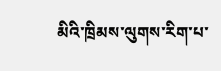མིའི་ཁྲིམས་ལུགས་རིག་པ་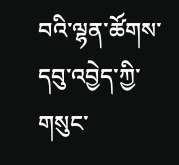བའི་ལྷན་ཚོགས་དབུ་འབྱེད་ཀྱི་གསུང་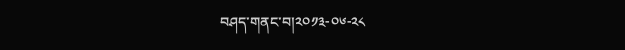བཤད་གནང་བ།༢༠༡༣-༠༦-༢༨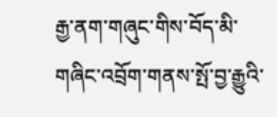རྒྱ་ནག་གཞུང་གིས་བོད་མི་གཞིང་འབྲོག་གནས་སྤོ་བྱ་རྒྱུའི་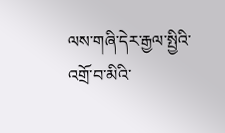ལས་གཞི་དེར་རྒྱལ་སྤྱིའི་འགྲོ་བ་མིའི་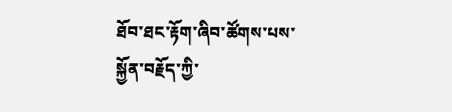ཐོབ་ཐང་རྟོག་ཞིབ་ཚོགས་པས་སྐྱོན་བརྗོད་ཀྱི་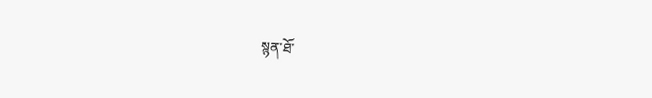སྙན་ཐོ་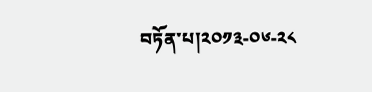བཏོན་པ།༢༠༡༣-༠༦-༢༨